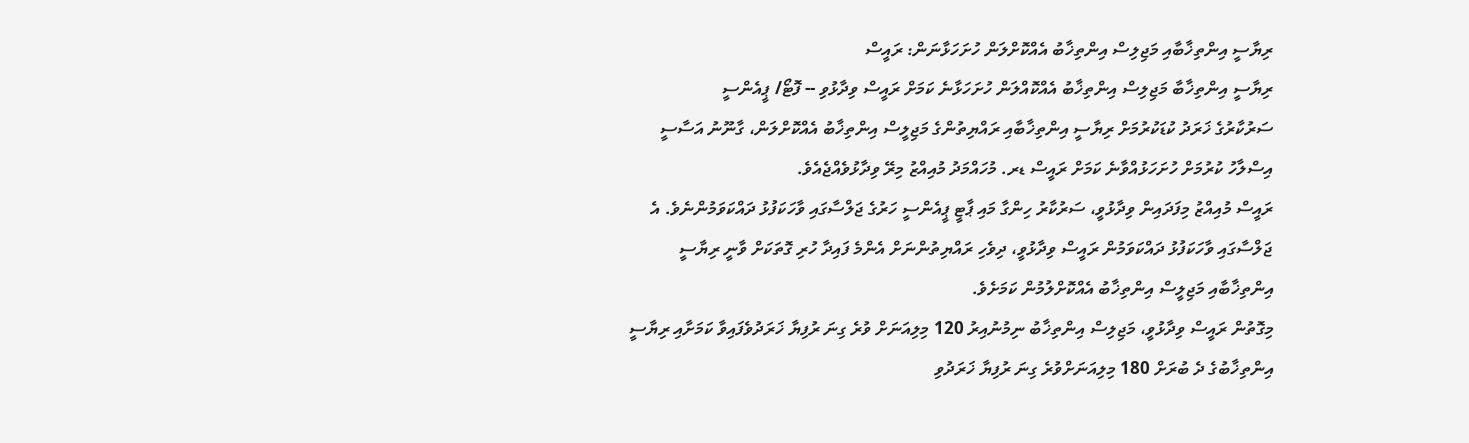ރިޔާސީ އިންތިޚާބާއި މަޖިލިސް އިންތިޚާބު އެއްކޮށްލަން ހުށަހަޅާނަން: ރައީސް
ރިޔާސީ އިންތިޚާބާ މަޖިލިސް އިންތިޚާބު އެއްކޮއްލަން ހުށަހަޅާނެ ކަމަށް ރައީސް ވިދާޅުވި -- ފޮޓޯ/ ޕީއެންސީ
ސަރުކާރުގެ ޚަރަދު ކުޑަކުރުމަށް ރިޔާސީ އިންތިޚާބާއި ރައްޔިތުންގެ މަޖިލީސް އިންތިޚާބު އެއްކޮށްލަން، ގާނޫނު އަސާސީ އިސްލާހު ކުރުމަށް ހުށަހަޅުއްވާނެ ކަމަށް ރައީސް ޑރ. މުހައްމަދު މުއިއްޒު މިރޭ ވިދާޅުވެއްޖެއެވެ.
ރައީސް މުއިއްޒު މިފަދައިން ވިދާޅުވީ، ސަރުކާރު ހިންގާ މައި ޕާޓީ ޕީއެންސީ ހަރުގެ ޖަލްސާގައި ވާހަކަފުޅު ދައްކަވަމުންނެވެ. އެ ޖަލްސާގައި ވާހަކަފުޅު ދައްކަވަމުން ރައީސް ވިދާޅުވީ، ދިވެހި ރައްޔިތުންނަށް އެންމެ ފައިދާ ހުރި ގޮތަކަށް ވާނީ ރިޔާސީ އިންތިޚާބާއި މަޖިލީސް އިންތިޚާބު އެއްކޮށްލުމުން ކަމަށެވެ.
މިގޮތުން ރައީސް ވިދާޅުވީ، މަޖިލިސް އިންތިޚާބު ނިމުނުއިރު 120 މިލިއަނަށް ވުރެ ގިނަ ރުފިޔާ ޚަރަދުވެފައިވާ ކަމަށާއި ރިޔާސީ އިންތިޚާބުގެ ދެ ބުރަށް 180 މިލިއަނަށްވުރެ ގިނަ ރުފިޔާ ޚަރަދުވި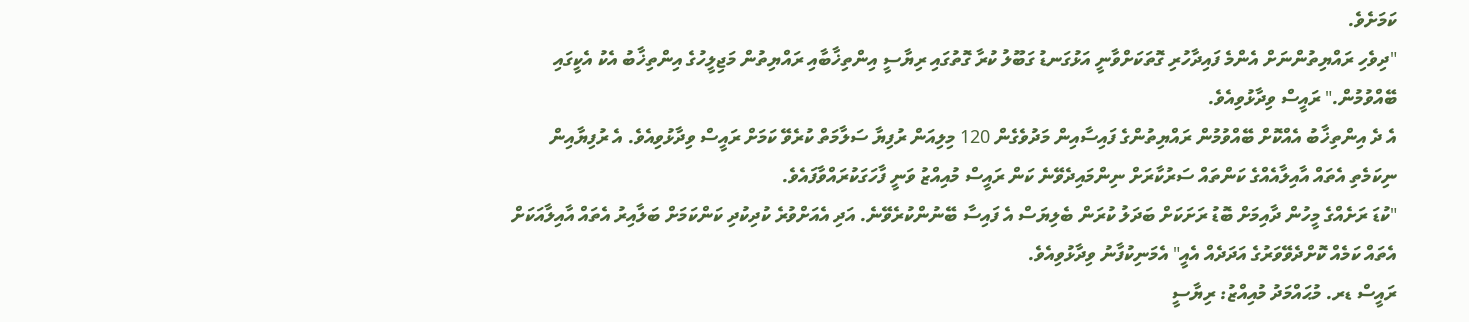ކަމަށެވެ.
"ދިވެހި ރައްޔިތުންނަށް އެންމެ ފައިދާހުރި ގޮތަކަށްވާނީ އަޅުގަނޑު ގަބޫލު ކުރާ ގޮތުގައި ރިޔާސީ އިންތިޚާބާއި ރައްޔިތުން މަޖިލީހުގެ އިންތިޚާބު އެކު އެކީގައި ބޭއްވުމުން." ރައީސް ވިދާޅުވިއެވެ.
އެ ދެ އިންތިޚާބު އެއްކޮށް ބޭއްވުމުން ރައްޔިތުންގެ ފައިސާއިން މަދުވެގެން 120 މިލިއަން ރުފިޔާ ސަލާމަތް ކުރެވޭ ކަމަށް ރައީސް ވިދާޅުވިއެވެ. އެ ރުފިޔާއިން ނިކަމެތި އެތައް އާއިލާއެއްގެ ކަންތައް ސަރުކާރަށް ނިންމައިދެވޭނެ ކަން ރައީސް މުއިއްޒު ވަނީ ފާހަގަކުރައްވާފައެވެ.
"ކުޑަ ރަށެއްގެ މީހުން ދާއިމަށް ބޮޑު ރަށަކަށް ބަދަލު ކުރަން ބެލިޔަސް އެ ފައިސާ ބޭނުންކުރެވޭނެ. އަދި އެއަށްވުރެ ކުދިކުދި ކަންކަމަށް ބަލާއިރު އެތައް އާއިލާއަކަށް އެތައް ކަމެއް ކޮށްދެވޭވަރުގެ އަދަދެއް އެއީ" އެމަނިކުފާނު ވިދާޅުވިއެވެ.
ރައީސް ޑރ. މުޙައްމަދު މުއިއްޒު: ރިޔާސީ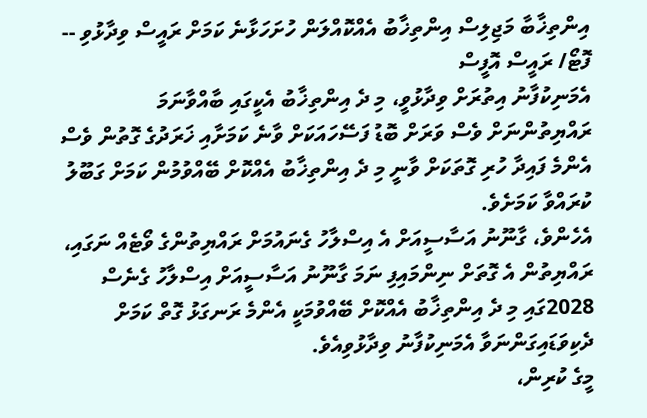އިންތިޚާބާ މަޖިލިސް އިންތިޚާބު އެއްކޮއްލަން ހުށަހަޅާނެ ކަމަށް ރައީސް ވިދާޅުވި -- ފޮޓޯ/ ރައީސް އޮފީސް
އެމަނިކުފާނު އިތުރަށް ވިދާޅުވީ، މި ދެ އިންތިޚާބު އެކީގައި ބާއްވާނަމަ ރައްޔިތުންނަށް ވެސް ވަރަށް ބޮޑު ފަސޭހައަކަށް ވާނެ ކަމަށާއި ޚަރަދުގެ ގޮތުން ވެސް އެންމެ ފައިދާ ހުރި ގޮތަކަށް ވާނީ މި ދެ އިންތިޚާބު އެއްކޮށް ބޭއްވުމުން ކަމަށް ގަބޫލު ކުރައްވާ ކަމަށެވެ.
އެހެންވެ، ގާނޫނު އަސާސީއަށް އެ އިސްލާހު ގެނައުމަށް ރައްޔިތުންގެ ވޯޓެއް ނަގައި، ރައްޔިތުން އެ ގޮތަށް ނިންމައިފި ނަމަ ގާނޫނު އަސާސީއަށް އިސްލާހު ގެނެސް 2028ގައި މި ދެ އިންތިޚާބު އެއްކޮށް ބޭއްވުމަކީ އެންމެ ރަނގަޅު ގޮތް ކަމަށް ދެކިވަޑައިގަންނަވާ އެމަނިކުފާނު ވިދާޅުވިއެވެ.
މީގެ ކުރިން،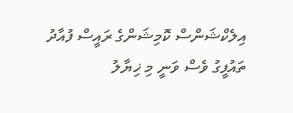އިލެކްޝަންސް ކޮމިޝަންގެ ރައީސް ފުއާދު ތައުފީގު ވެސް ވަނީ މި ޚިޔާލު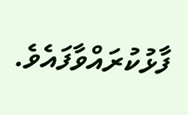ފާޅުކުރައްވާފައެވެ.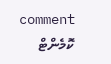comment ކޮމެންޓް